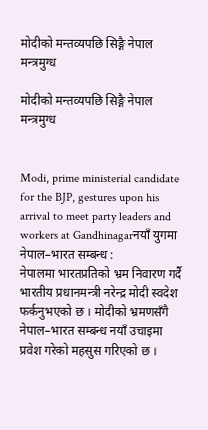मोदीको मन्तव्यपछि सिङ्गै नेपाल मन्त्रमुग्ध

मोदीको मन्तव्यपछि सिङ्गै नेपाल मन्त्रमुग्ध


Modi, prime ministerial candidate for the BJP, gestures upon his arrival to meet party leaders and workers at Gandhinagarनयाँ युगमा नेपाल–भारत सम्बन्ध :
नेपालमा भारतप्रतिको भ्रम निवारण गर्दै भारतीय प्रधानमन्त्री नरेन्द्र मोदी स्वदेश फर्कनुभएको छ । मोदीको भ्रमणसँगै नेपाल–भारत सम्बन्ध नयाँ उचाइमा प्रवेश गरेको महसुस गरिएको छ ।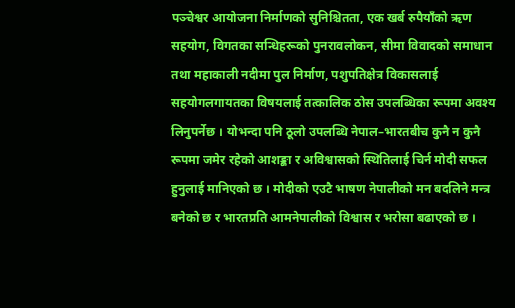पञ्चेश्वर आयोजना निर्माणको सुनिश्चितता, एक खर्ब रुपैयाँको ऋण सहयोग, विगतका सन्धिहरूको पुनरावलोकन, सीमा विवादको समाधान तथा महाकाली नदीमा पुल निर्माण, पशुपतिक्षेत्र विकासलाई सहयोगलगायतका विषयलाई तत्कालिक ठोस उपलब्धिका रूपमा अवश्य लिनुपर्नेछ । योभन्दा पनि ठूलो उपलब्धि नेपाल–भारतबीच कुनै न कुनै रूपमा जमेर रहेको आशङ्का र अविश्वासको स्थितिलाई चिर्न मोदी सफल हुनुलाई मानिएको छ । मोदीको एउटै भाषण नेपालीको मन बदलिने मन्त्र बनेको छ र भारतप्रति आमनेपालीको विश्वास र भरोसा बढाएको छ ।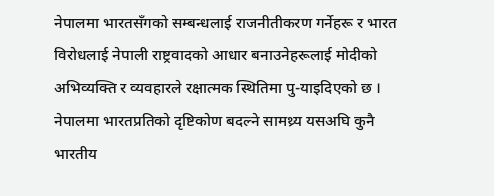नेपालमा भारतसँगको सम्बन्धलाई राजनीतीकरण गर्नेहरू र भारत विरोधलाई नेपाली राष्ट्रवादको आधार बनाउनेहरूलाई मोदीको अभिव्यक्ति र व्यवहारले रक्षात्मक स्थितिमा पु-याइदिएको छ । नेपालमा भारतप्रतिको दृष्टिकोण बदल्ने सामथ्र्य यसअघि कुनै भारतीय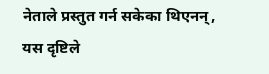नेताले प्रस्तुत गर्न सकेका थिएनन्, यस दृष्टिले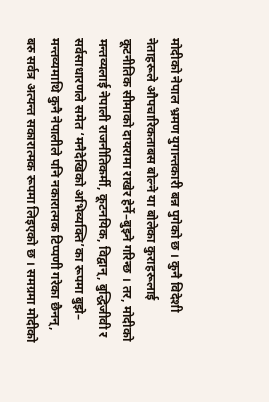मोदीको नेपाल भ्रमण युगान्तकारी बन्न पुगेको छ । कुनै विदेशी नेताहरूले औपचारिकताबस बोल्ने या बोलेका कुराहरूलाई कूटनीतिक सीमाको दायरामा राखेर हेर्ने–बुझ्ने गरिन्छ । तर, मोदीको मन्तव्यलाई नेपाली राजनीतिकर्मी, कूटनयिक, विद्वान्, बुद्धिजीवी र सर्वसाधारणले समेत ‘मनैदेखिको अभिव्यक्ति’का रूपमा बुझे– मन्तव्यमाथि कुनै नेपालीले पनि नकारात्मक टिप्पणी गरेका छैनन्, बरु सर्वत्र अत्यन्त सकारात्मक रूपमा लिइएको छ । समग्रमा मोदीको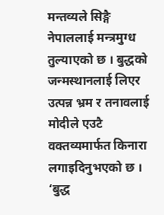मन्तव्यले सिङ्गै नेपाललाई मन्त्रमुग्ध तुल्याएको छ । बुद्धको जन्मस्थानलाई लिएर उत्पन्न भ्रम र तनावलाई मोदीले एउटै वक्तव्यमार्फत किनारा लगाइदिनुभएको छ । ‘बुद्ध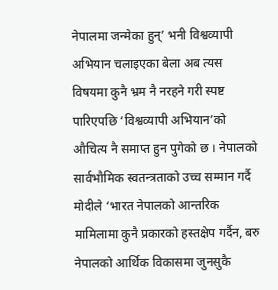नेपालमा जन्मेका हुन्’ भनी विश्वव्यापी अभियान चलाइएका बेला अब त्यस विषयमा कुनै भ्रम नै नरहने गरी स्पष्ट पारिएपछि ‘विश्वव्यापी अभियान’को औचित्य नै समाप्त हुन पुगेको छ । नेपालको सार्वभौमिक स्वतन्त्रताको उच्च सम्मान गर्दै मोदीले ‘भारत नेपालको आन्तरिक मामिलामा कुनै प्रकारको हस्तक्षेप गर्दैन, बरु नेपालको आर्थिक विकासमा जुनसुकै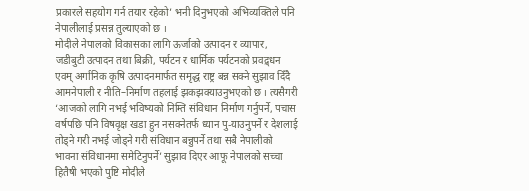प्रकारले सहयोग गर्न तयार रहेको’ भनी दिनुभएको अभिव्यक्तिले पनि नेपालीलाई प्रसन्न तुल्याएको छ ।
मोदीले नेपालको विकासका लागि ऊर्जाको उत्पादन र व्यापार, जडीबुटी उत्पादन तथा बिक्री, पर्यटन र धार्मिक पर्यटनको प्रवद्र्धन एवम् अर्गानिक कृषि उत्पादनमार्फत समृद्ध राष्ट्र बन्न सक्ने सुझाव दिँदै आमनेपाली र नीति–निर्माण तहलाई झकझक्याउनुभएको छ । त्यसैगरी ‘आजको लागि नभई भविष्यको निम्ति संविधान निर्माण गर्नुपर्ने, पचास वर्षपछि पनि विषवृक्ष खडा हुन नसक्नेतर्फ ध्यान पु-याउनुपर्ने र देशलाई तोड्ने गरी नभई जोड्ने गरी संविधान बन्नुपर्ने तथा सबै नेपालीको भावना संविधानमा समेटिनुपर्ने’ सुझाव दिएर आफू नेपालको सच्चा हितैषी भएको पुष्टि मोदीले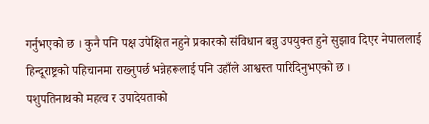गर्नुभएको छ । कुनै पनि पक्ष उपेक्षित नहुने प्रकारको संविधान बन्नु उपयुक्त हुने सुझाव दिएर नेपाललाई हिन्दूराष्ट्रको पहिचानमा राख्नुपर्छ भन्नेहरूलाई पनि उहाँले आश्वस्त पारिदिनुभएको छ ।
पशुपतिनाथको महत्व र उपादेयताको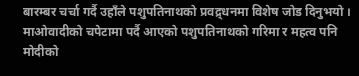बारम्बर चर्चा गर्दै उहाँले पशुपतिनाथको प्रवद्र्धनमा विशेष जोड दिनुभयो । माओवादीको चपेटामा पर्दै आएको पशुपतिनाथको गरिमा र महत्व पनि मोदीको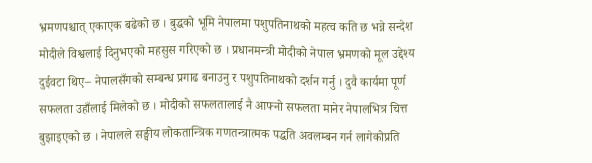भ्रमणपश्चात् एकाएक बढेको छ । बुद्धको भूमि नेपालमा पशुपतिनाथको महत्व कति छ भन्ने सन्देश मोदीले विश्वलाई दिनुभएको महसुस गरिएको छ । प्रधानमन्त्री मोदीको नेपाल भ्रमणको मूल उद्देश्य दुईवटा थिए– नेपालसँगको सम्बन्ध प्रगाढ बनाउनु र पशुपतिनाथको दर्शन गर्नु । दुवै कार्यमा पूर्ण सफलता उहाँलाई मिलेको छ । मोदीको सफलतालाई नै आफ्नो सफलता मानेर नेपालभित्र चित्त बुझाइएको छ । नेपालले सङ्घीय लोकतान्त्रिक गणतन्त्रात्मक पद्धति अवलम्बन गर्न लागेकोप्रति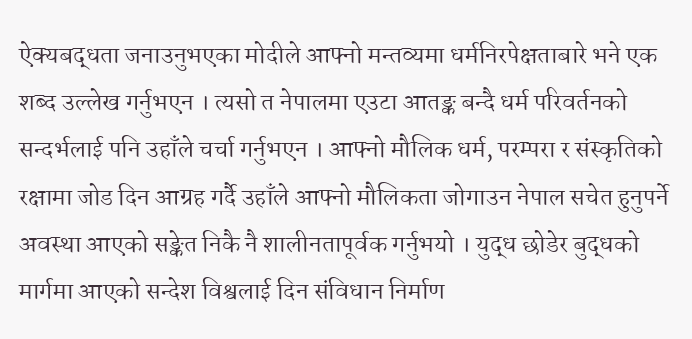ऐक्यबद्धता जनाउनुभएका मोदीले आफ्नो मन्तव्यमा धर्मनिरपेक्षताबारे भने एक शब्द उल्लेख गर्नुभएन । त्यसो त नेपालमा एउटा आतङ्क बन्दै धर्म परिवर्तनको सन्दर्भलाई पनि उहाँले चर्चा गर्नुभएन । आफ्नो मौलिक धर्म, परम्परा र संस्कृतिको रक्षामा जोड दिन आग्रह गर्दै उहाँले आफ्नो मौलिकता जोगाउन नेपाल सचेत हुनुपर्ने अवस्था आएको सङ्केत निकै नै शालीनतापूर्वक गर्नुभयो । युद्ध छोडेर बुद्धको मार्गमा आएको सन्देश विश्वलाई दिन संविधान निर्माण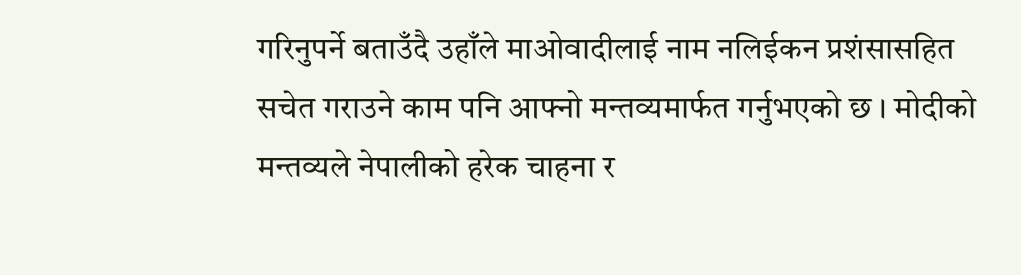गरिनुपर्ने बताउँदै उहाँले माओवादीलाई नाम नलिईकन प्रशंसासहित सचेत गराउने काम पनि आफ्नो मन्तव्यमार्फत गर्नुभएको छ । मोदीको मन्तव्यले नेपालीको हरेक चाहना र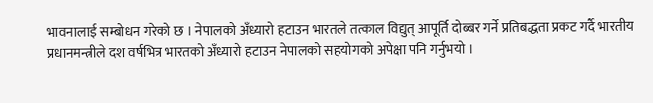भावनालाई सम्बोधन गरेको छ । नेपालको अँध्यारो हटाउन भारतले तत्काल विद्युत् आपूर्ति दोब्बर गर्ने प्रतिबद्धता प्रकट गर्दै भारतीय प्रधानमन्त्रीले दश वर्षभित्र भारतको अँध्यारो हटाउन नेपालको सहयोगको अपेक्षा पनि गर्नुभयो ।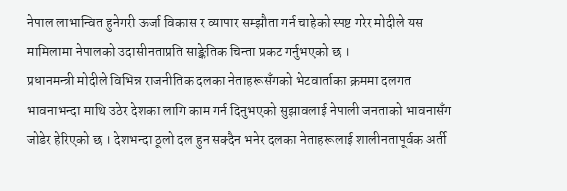नेपाल लाभान्वित हुनेगरी ऊर्जा विकास र व्यापार सम्झौता गर्न चाहेको स्पष्ट गरेर मोदीले यस मामिलामा नेपालको उदासीनताप्रति साङ्केतिक चिन्ता प्रकट गर्नुभएको छ ।
प्रधानमन्त्री मोदीले विभिन्न राजनीतिक दलका नेताहरूसँगको भेटवार्ताका क्रममा दलगत भावनाभन्दा माथि उठेर देशका लागि काम गर्न दिनुभएको सुझावलाई नेपाली जनताको भावनासँग जोडेर हेरिएको छ । देशभन्दा ठूलो दल हुन सक्दैन भनेर दलका नेताहरूलाई शालीनतापूर्वक अर्ती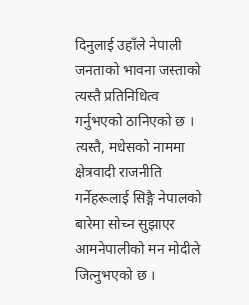दिनुलाई उहाँले नेपाली जनताको भावना जस्ताको त्यस्तै प्रतिनिधित्व गर्नुभएको ठानिएको छ । त्यस्तै, मधेसको नाममा क्षेत्रवादी राजनीति गर्नेहरूलाई सिङ्गै नेपालको बारेमा सोच्न सुझाएर आमनेपालीको मन मोदीले जित्नुभएको छ ।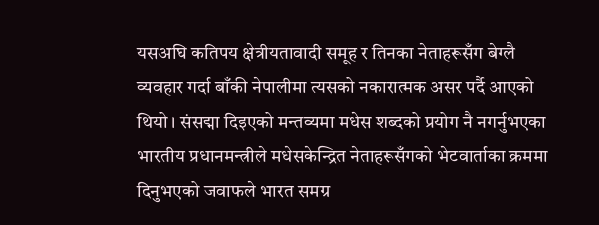यसअघि कतिपय क्षेत्रीयतावादी समूह र तिनका नेताहरूसँग बेग्लै व्यवहार गर्दा बाँकी नेपालीमा त्यसको नकारात्मक असर पर्दै आएको थियो । संसद्मा दिइएको मन्तव्यमा मधेस शब्दको प्रयोग नै नगर्नुभएका भारतीय प्रधानमन्त्रीले मधेसकेन्द्रित नेताहरूसँगको भेटवार्ताका क्रममा दिनुभएको जवाफले भारत समग्र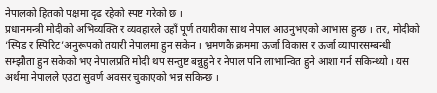नेपालको हितको पक्षमा दृढ रहेको स्पष्ट गरेको छ ।
प्रधानमन्त्री मोदीको अभिव्यक्ति र व्यवहारले उहाँ पूर्ण तयारीका साथ नेपाल आउनुभएको आभास हुन्छ । तर, मोदीको ‘स्पिड र स्पिरिट’अनुरूपको तयारी नेपालमा हुन सकेन । भ्रमणकै क्रममा ऊर्जा विकास र ऊर्जा व्यापारसम्बन्धी सम्झौता हुन सकेको भए नेपालप्रति मोदी थप सन्तुष्ट बन्नुहुने र नेपाल पनि लाभान्वित हुने आशा गर्न सकिन्थ्यो । यस अर्थमा नेपालले एउटा सुवर्ण अवसर चुकाएको भन्न सकिन्छ ।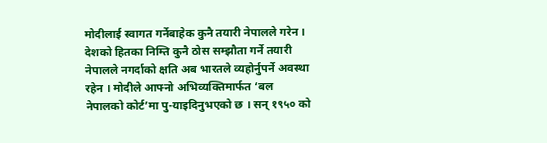मोदीलाई स्वागत गर्नेबाहेक कुनै तयारी नेपालले गरेन । देशको हितका निम्ति कुनै ठोस सम्झौता गर्ने तयारी नेपालले नगर्दाको क्षति अब भारतले व्यहोर्नुपर्ने अवस्था रहेन । मोदीले आफ्नो अभिव्यक्तिमार्फत ‘बल नेपालको कोर्ट’मा पु-याइदिनुभएको छ । सन् १९५० को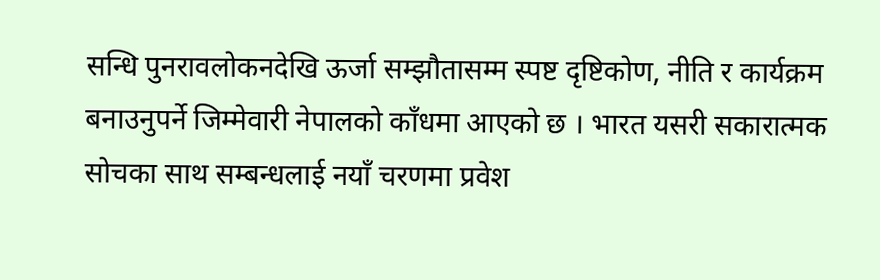सन्धि पुनरावलोकनदेखि ऊर्जा सम्झौतासम्म स्पष्ट दृष्टिकोण, नीति र कार्यक्रम बनाउनुपर्ने जिम्मेवारी नेपालको काँधमा आएको छ । भारत यसरी सकारात्मक सोचका साथ सम्बन्धलाई नयाँ चरणमा प्रवेश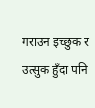गराउन इच्छुक र उत्सुक हुँदा पनि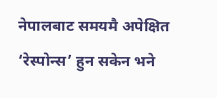नेपालबाट समयमै अपेक्षित ‘रेस्पोन्स’ हुन सकेन भने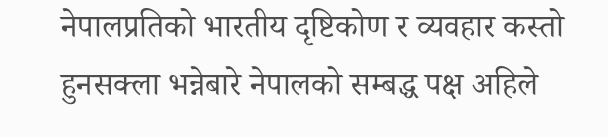नेपालप्रतिको भारतीय दृष्टिकोण र व्यवहार कस्तो हुनसक्ला भन्नेबारे नेपालको सम्बद्ध पक्ष अहिले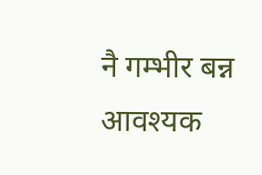नै गम्भीर बन्न आवश्यक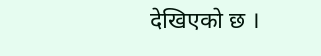देखिएको छ ।